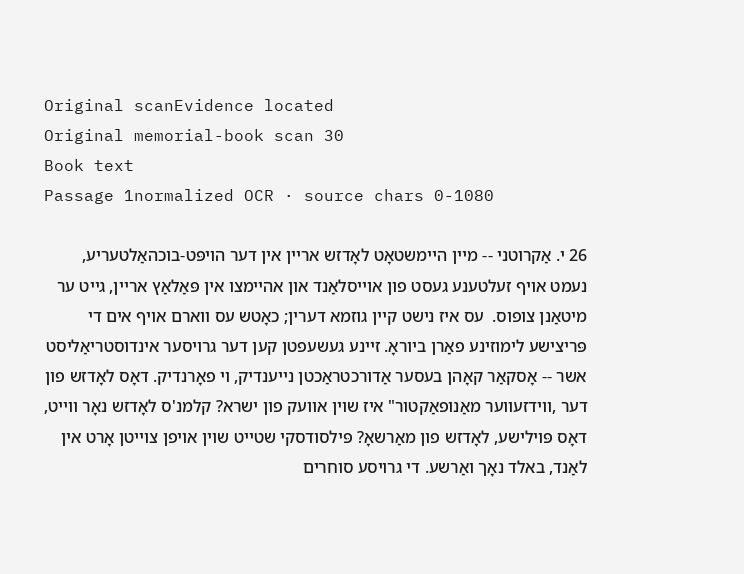Original scanEvidence located
Original memorial-book scan 30
Book text
Passage 1normalized OCR · source chars 0-1080

26 י. אַקרוטני -- מײן הײמשטאָט לאָדזש אריין אין דער הויפּט-בוכהאַלטעריע, נעמט אויף זעלטענע געסט פון אױיסלאַנד און אהיימצו אין פּאַלאַץ אריין, גייט ער מיטאַנן צופוס.  עס איז נישט קיין גוזמא דערין; כאָטש עס װארם אויף אים די פּריצישע לימוזינע פאַרן ביוראָ. זיינע געשעפטן קען דער גרויסער אינדוסטריאַליסט אשר -- אָסקאַר קאָהן בעסער אַדורכטראַכטן נייענדיק, וי פאָרנדיק. דאָס לאָדזש פון דער ,ווידזעווער מאַנופאַקטור" איז שוין אוועק פון ישרא? קלמנ'ס לאָדזש נאָר ווייט, דאָס פּוילישע, לאָדזש פון מאַרשאָ? פּילסודסקי שטייט שוין אויפן צוייטן אָרט אין לאַנד, באלד נאָך ואַרשע. די גרויסע סוחרים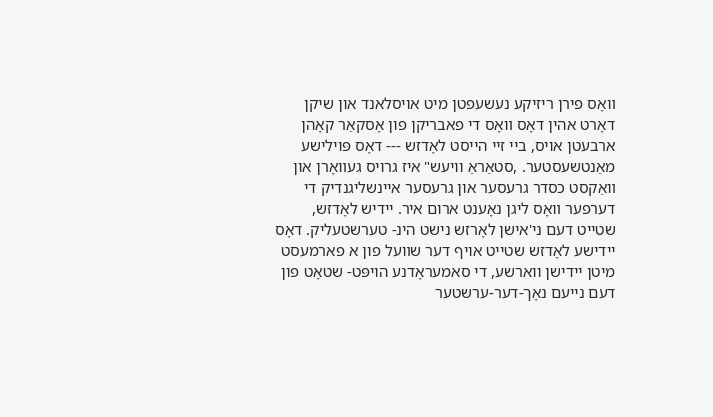װאָס פירן ריזיקע נעשעפטן מיט אויסלאנד און שיקן דאָרט אהין דאָס װאָס די פאבריקן פון אָסקאַר קאָהן ארבעטן אויס, ביי זיי הייסט לאָדזש --- דאָס פּוילישע מאַנטשעסטער. ,סטאַראַ וויעש" איז גרויס געװאָרן און װאַקסט כסדר גרעסער און גרעסער איינשליגנדיק די דערפער װאָס ליגן נאָענט ארום איר. יידיש לאָדזש, שטייט דעם ני'אישן לאָרזש נישט הינ- טערשטעליק. דאָס יידישע לאָדזש שטייט אויף דער שװעל פון א פארמעסט מיטן יידישן ווארשע, די סאמעראָדנע הויפּט- שטאָט פון דעם נייעם נאָך-דער-ערשטער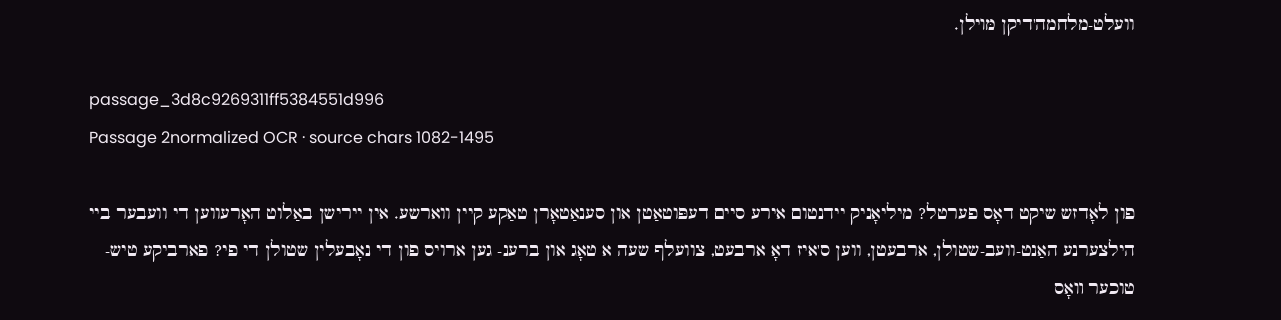וועלט-מלחמה'דיקן מּױלן.

passage_3d8c9269311ff5384551d996
Passage 2normalized OCR · source chars 1082-1495

פון לאָדזש שיקט דאָס פערטל? מיליאָניק יידנטום אירע סיים דעפּוטאַטן און סענאַטאָרן טאַקע קיין ווארשע. אין יירישן באַלוט האָרעווען די וועבער ביי הילצערנע האַנט-וועב-שטולן, ארבעטן, ווען ס'איז דאָ ארבעט, צוועלף שעה א טאָג און ברענ- גען ארויס פון די נאָבעלין שטולן די פי? פארביקע טיש- טוכער װאָס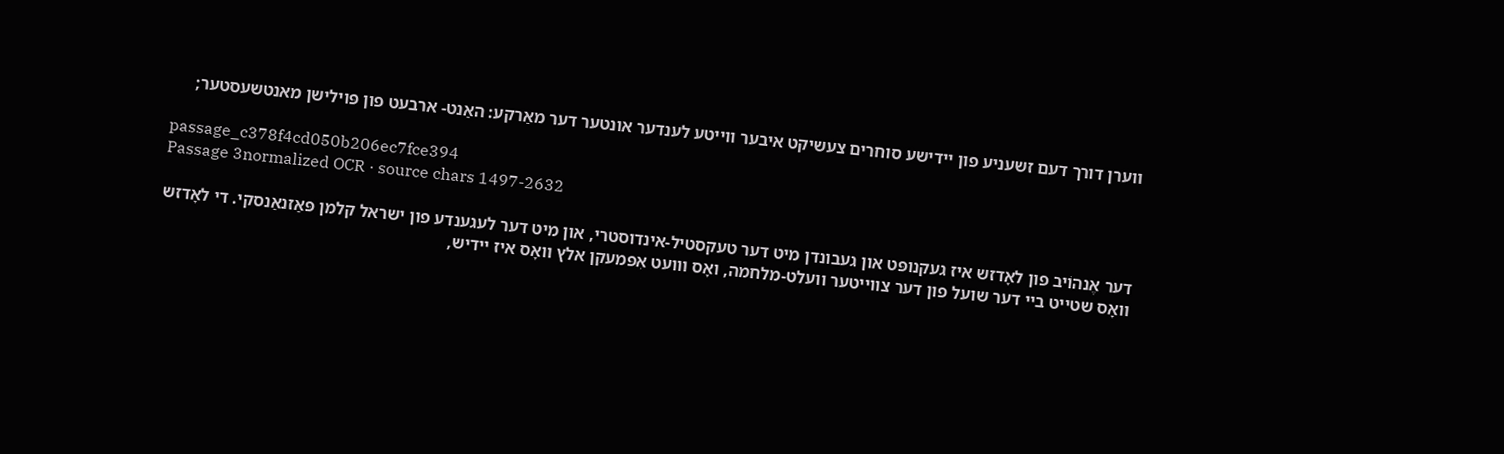װערן דורך דעם זשעניע פון יידישע סוחרים צעשיקט איבער ווייטע לענדער אונטער דער מאַרקע: האַנט- ארבעט פון פּוילישן מאנטשעסטער;

passage_c378f4cd050b206ec7fce394
Passage 3normalized OCR · source chars 1497-2632

דער אֶנהוֹיב פון לאָדזש איז געקנופּט און געבונדן מיט דער טעקסטיל-אינדוסטרי, און מיט דער לעגענדע פון ישראל קלמן פּאַזנאַנסקי. די לאָדזש װאָס שטייט ביי דער שועל פון דער צווייטער וועלט-מלחמה, ואָס װועט אִפּמעקן אלץ װאָס איז יידיש,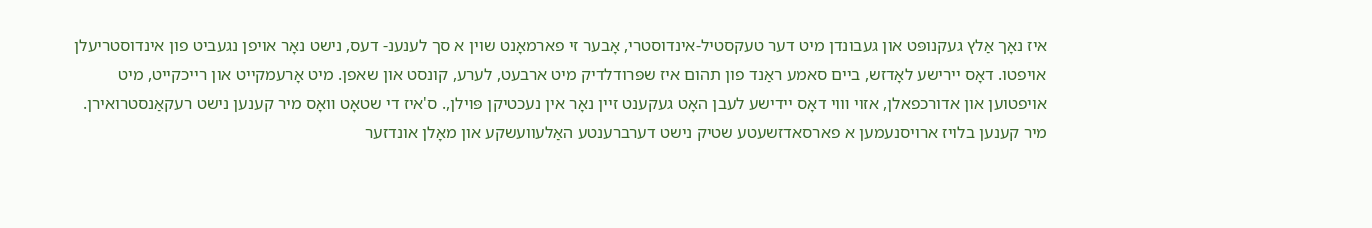איז נאָך אַלץ געקנופּט און געבונדן מיט דער טעקסטיל-אינדוסטרי, אָבער זי פארמאָנט שוין א סך לענענ- דעס, נישט נאָר אויפן נגעביט פון אינדוסטריעלן אויפטו. דאָס יירישע לאָדזש, ביים סאמע ראַנד פון תהום איז שפּרודלדיק מיט ארבעט, לערע, קונסט און שאפן. מיט אָרעמקייט און רייכקייט, מיט אויפטוען און אדורכפאלן, אזוי װוי דאָס יידישע לעבן האָט געקענט זיין נאָר אין נעכטיקן פּױלן,. ס'איז די שטאָט װאָס מיר קענען נישט רעקאַנסטרואירן. מיר קענען בלויז ארויסנעמען א פארסאדזשעטע שטיק נישט דערברענטע האַלעוועשקע און מאָלן אונדזער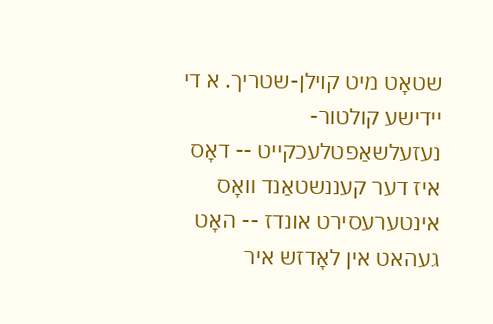שטאָט מיט קוילן-שטריך. א די יידישע קולטור-נעזעלשאַפטלעכקייט -- דאָס איז דער קעננשטאַנד װאָס אינטערעסירט אונדז -- האָט געהאט אין לאָדזש איר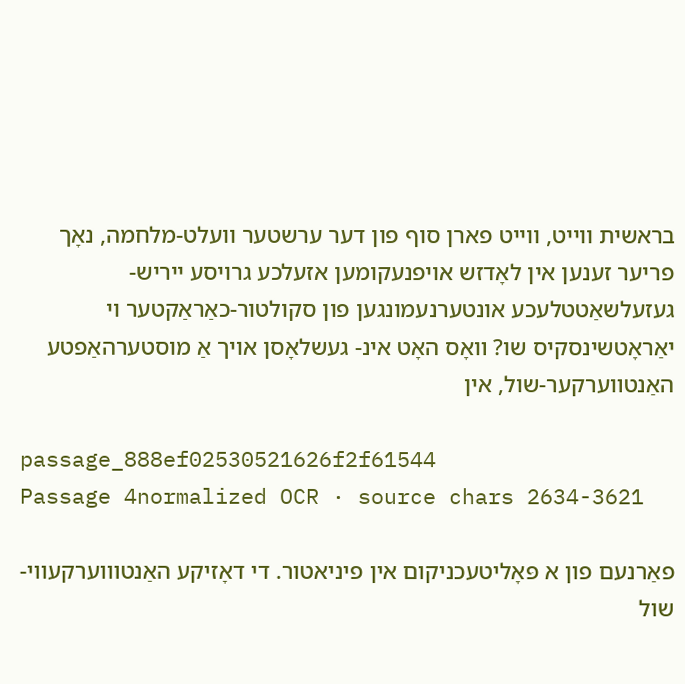בראשית ווייט, ווייט פארן סוף פון דער ערשטער וועלט-מלחמה, נאָך פריער זענען אין לאָדזש אויפנעקומען אזעלכע גרויסע ייריש-געזעלשאַטטלעכע אונטערנעמונגען פון סקולטור-כאַראַקטער וי יאַראָטשינסקיס שו? װאָס האָט אינ- געשלאָסן אויך אַ מוסטערהאַפטע האַנטװערקער-שול, אין

passage_888ef02530521626f2f61544
Passage 4normalized OCR · source chars 2634-3621

פאַרנעם פון א פּאָליטעכניקום אין פיניאטור. די דאָזיקע האַנטװוערקעוױ-שול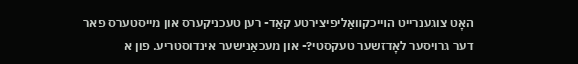האָט צוגענרייט הױיכקװאַליפיצירטע קאַד- רען טעכניקערס און מייסטערס פאר דער גרויסער לאָדזשער טעקסטי?- און מעכאַנישער אינדוסטריע. פון א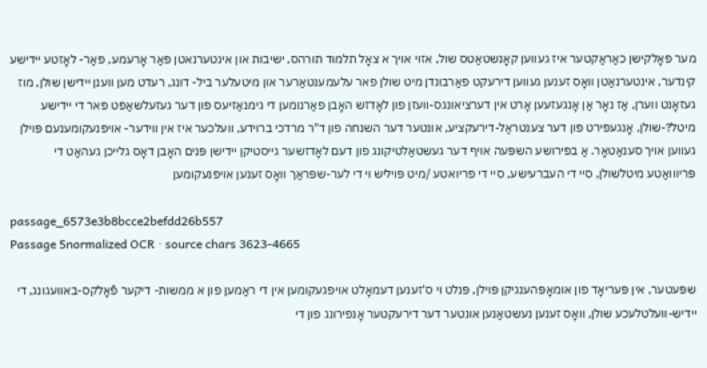מער פאָלקישן כאַראַקטער איז געווען קאָנשטאַטס שול, אזוי אויך א צאָל תלמוד תורהס, ישיבות און אינטערנאטן פאַר אָרעמע, פאַר- לאָזטע יידישע קינדער, אינטערנאַטן װאָס זענען געווען דירעקט פאַרבונדן מיט שולן פאר עלעמענטאַרער און מיטעלער ביל- דונג, רעדט מען ווענן יידישן שולן, מוז געזאָנט ווערן, אַז נאָר אַן אָנגעזעען אָרט אין דערציאונגס-וועזן פון לאָדזש האָבן פאַרנומען די גימנאַזיעס פון דער געזעלשאַפט פאר די יידישע מיטל?-שולן, אָנגעפירט פון דער צענטראַל-דירעקציע, אונטער דער השנחה פון ד"ר מרדכי ברוידע, וועלכער איז אין ווידער- אויפנעקומענעם פּוילן געווען אויך סענאַטאָר. אַ בפירושע השפּעה אויף דער געשטאַלטיקונג פון דעם לאָדזשער גייסטיקן יידישן פּנים האָבן דאָס גלייכן געהאַט די פּריװואַטע מיטלשולן, סיי די העברעישע, סיי די פריואטע /מיט פּויליש וי די לער-שפּראַך װאָס זענען אויפנעקומען

passage_6573e3b8bcce2befdd26b557
Passage 5normalized OCR · source chars 3623-4665

שפּעטער, אין פּעריאָד פון אומאָפּהענגיקן פּױלן, פּנלט וי ס'זענען דעמאָלט אויפגעקומען אין די ראַמען פון א ממשות- דיקער פֿאָלקס-באוועגונג, די יידיש-וועלטלעכע שולן, װאָס זענען נעשטאַנען אונטער דער דירעקטער אָנפירונג פון די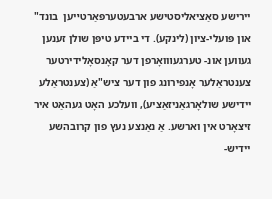יירישע סאַציאליסטישע ארבעטערפּאַרטײען  בונד" און פּועלי-ציון (לינקע). די ביידע טיפּן שולן זענען געווען אונ- טערגעװואָרפן דער קאָנסאָלידירטער צענטראַלער אָנפירונג פון דער ציש"אַ (צענטראַלע יידישע שולאָרגאַניזאַציע), וועלכע האָט געהאַט איר זיצאָרט אין וארשע. אַ נאַנצע נעץ פון קרובהשע יידיש-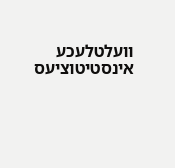וועלטלעכע אינסטיטוציעס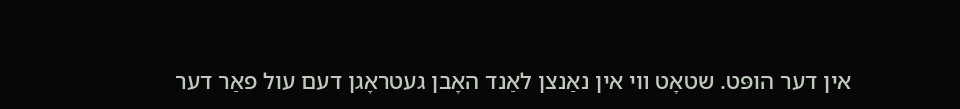אין דער הופּט. שטאָט װי אין נאַנצן לאַנד האָבן געטראָגן דעם עול פאַר דער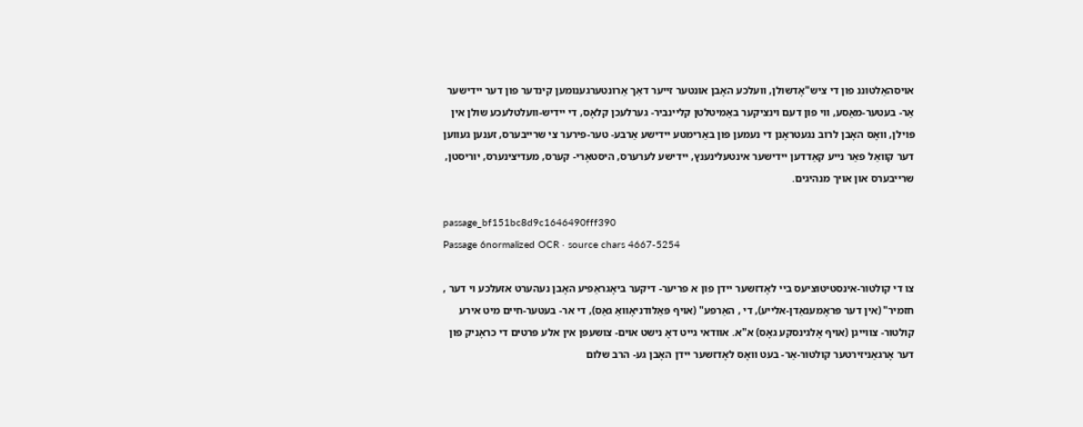אויסהאַלטוננ פון די ציש"אָדשולן, וועלכע האָבן אונטער זייער דאַך אַרונטערגענומען קינדער פון דער יידישער אַר- בעטער-מאַסע, װי פון דעם וינציקער באַמיטלטן קליינביר- גערלעכן קלאָס, די יידיש-וועלטלעכע שולן אין פּױלן, װאָס האָבן לרוב נגעטראָנן די נעמען פון באַרימטע יידישע אַרבע- טער-פירער צי שרייבערס, זענען געווען דער קװאַל פאַר נייע קאַדדען יידישער אינטעלינענץ, יידישע לערערס, היסטאָרי- קערס, מעדיצינערס, יוריסטן, שרייבערס און אויך מנהיגים.

passage_bf151bc8d9c1646490fff390
Passage 6normalized OCR · source chars 4667-5254

צו די קולטור-אינסטיטוציעס ביי לאָדזשער יידן פון א פריער- דיקער ביאָגראַפיע האָבן נעהערט אזעלכע וי דער , חזמיר" (אין דער פּראָמענאַדן-אלייע), די , האַרפע" (אויף פּאַלודניאָװאַ גאַס), די אר- בעטער-חיים מיט אירע קולטור- צווייגן (אויף אָלגינסקע גאָס) א"א. אוודאי גייט דאָ נישט אוים- צושעפּן אין אלע פּרטים די כראָניק פון דער אָרגאַניזירטער קולטור-אַר- בעט װאָס לאָדזשער יידן האָבן גע- הרב שלום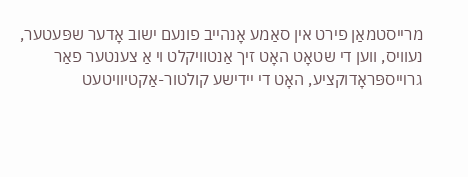מרייסטמאַן פירט אין סאַמע אָנהייב פונעם ישוב אָדער שפּעטער, נעוויס, ווען די שטאָט האָט זיך אַנטװיקלט וי אַ צענטער פאַר גרױיספּראָדוקציע, האָט די יידישע קולטור-אַקטיוויטעט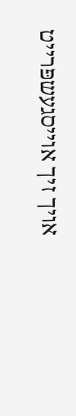אויך זיך אױיסגעשפּרײט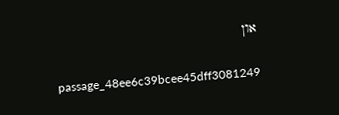און

passage_48ee6c39bcee45dff3081249